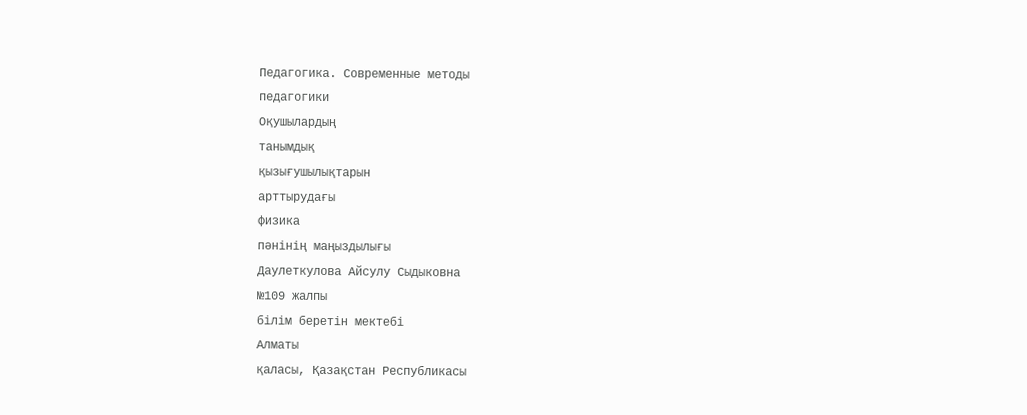Педагогика. Современные методы
педагогики
Оқушылардың
танымдық
қызығушылықтарын
арттырудағы
физика
пәнінің маңыздылығы
Даулеткулова Айсулу Сыдыковна
№109 жалпы
білім беретін мектебі
Алматы
қаласы, Қазақстан Республикасы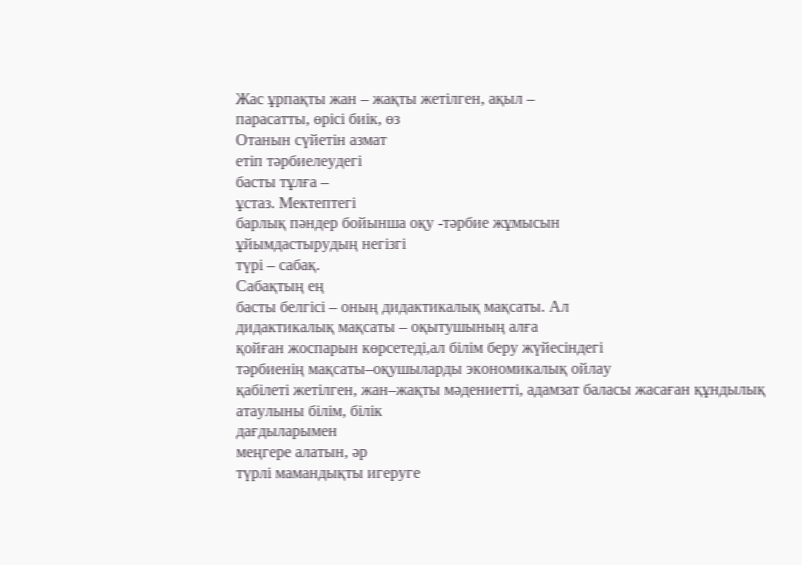Жас ұрпақты жан – жақты жетілген, ақыл –
парасатты, өрісі биік, өз
Отанын сүйетін азмат
етіп тәрбиелеудегі
басты тұлға –
ұстаз. Мектептегі
барлық пәндер бойынша оқу -тәрбие жұмысын
ұйымдастырудың негізгі
түрі – сабақ.
Сабақтың ең
басты белгісі – оның дидактикалық мақсаты. Ал
дидактикалық мақсаты – оқытушының алға
қойған жоспарын көрсетеді,ал білім беру жүйесіндегі
тәрбиенің мақсаты–оқушыларды экономикалық ойлау
қабілеті жетілген, жан–жақты мәдениетті, адамзат баласы жасаған құндылық атаулыны білім, білік
дағдыларымен
меңгере алатын, әр
түрлі мамандықты игеруге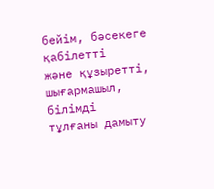бейім, бәсекеге қабілетті
және құзыретті, шығармашыл, білімді
тұлғаны дамыту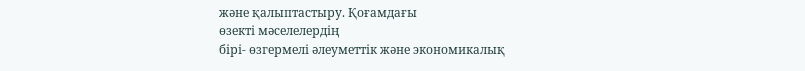және қалыптастыру. Қоғамдағы
өзекті мәселелердің
бірі- өзгермелі әлеуметтік және экономикалық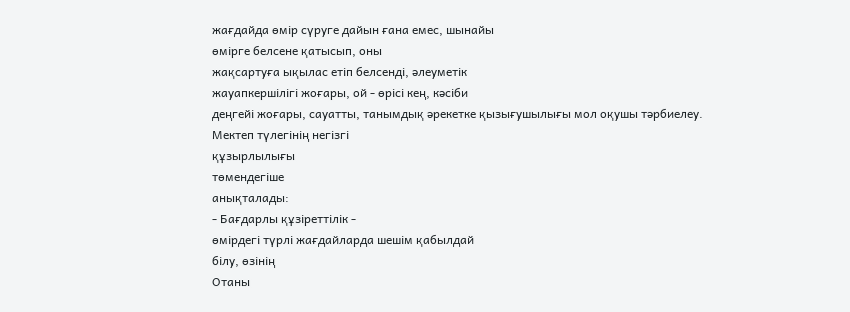жағдайда өмір сүруге дайын ғана емес, шынайы
өмірге белсене қатысып, оны
жақсартуға ықылас етіп белсенді, әлеуметік
жауапкершілігі жоғары, ой - өрісі кең, кәсіби
деңгейі жоғары, сауатты, танымдық әрекетке қызығушылығы мол оқушы тәрбиелеу.
Мектеп түлегінің негізгі
құзырлылығы
төмендегіше
анықталады:
- Бағдарлы құзіреттілік -
өмірдегі түрлі жағдайларда шешім қабылдай
білу, өзінің
Отаны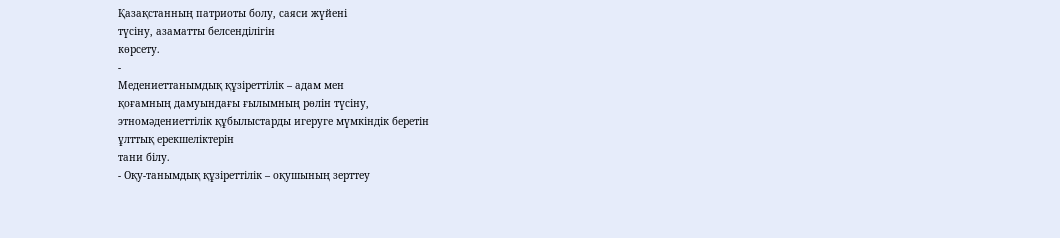Қазақстанның патриоты болу, саяси жүйені
түсіну, азаматты белсенділігін
көрсету.
-
Медениеттанымдық құзіреттілік – адам мен
қоғамның дамуындағы ғылымның рөлін түсіну,
этномәдениеттілік құбылыстарды игеруге мүмкіндік беретін
ұлттық ерекшеліктерін
тани білу.
- Оқу-танымдық құзіреттілік – оқушының зерттеу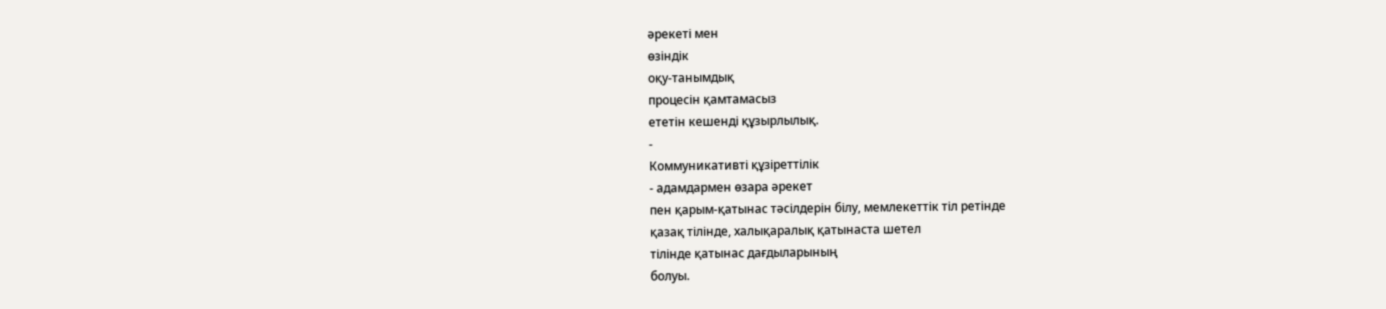әрекеті мен
өзіндік
оқу-танымдық
процесін қамтамасыз
ететін кешенді құзырлылық.
-
Коммуникативті құзіреттілік
- адамдармен өзара әрекет
пен қарым-қатынас тәсілдерін білу, мемлекеттік тіл ретінде
қазақ тілінде, халықаралық қатынаста шетел
тілінде қатынас дағдыларының
болуы.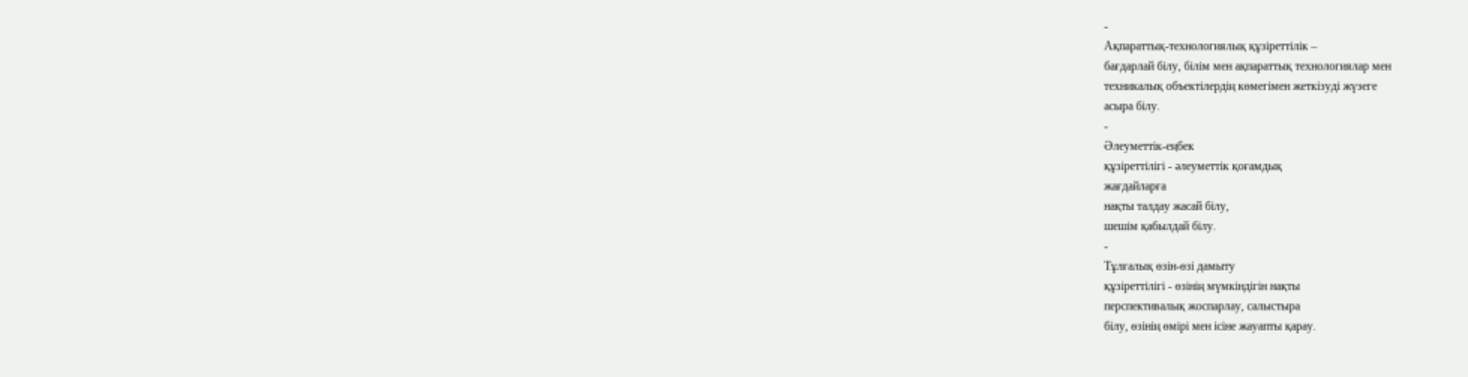-
Ақпараттық-технологиялық құзіреттілік –
бағдарлай білу, білім мен ақпараттық технологиялар мен
техникалық объектілердің көмегімен жеткізуді жүзеге
асыра білу.
-
Әлеуметтік-еңбек
құзіреттілігі - әлеуметтік қоғамдық
жағдайларға
нақты талдау жасай білу,
шешім қабылдай білу.
-
Тұлғалық өзін-өзі дамыту
құзіреттілігі - өзінің мүмкіндігін нақты
перспективалық жоспарлау, салыстыра
білу, өзінің өмірі мен ісіне жауапты қарау.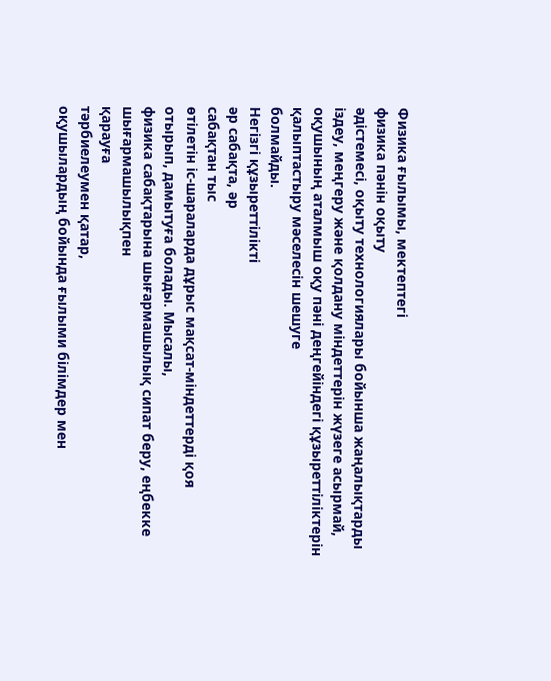Физика ғылымы, мектептегі
физика пәнін оқыту
әдістемесі, оқыту технологиялары бойынша жаңалықтарды
іздеу, меңгеру және қолдану міндеттерін жүзеге асырмай,
оқушының аталмыш оқу пәні деңгейіндегі құзыреттіліктерін қалыптастыру мәселесін шешуге
болмайды.
Негізгі құзыреттілікті
әр сабақта, әр
сабақтан тыс
өтілетін іс-шараларда дұрыс мақсат-міндеттерді қоя
отырып, дамытуға болады. Мысалы,
физика сабақтарына шығармашылық сипат беру, еңбекке
шығармашылықпен
қарауға
тәрбиелеумен қатар,
оқушылардың бойында ғылыми білімдер мен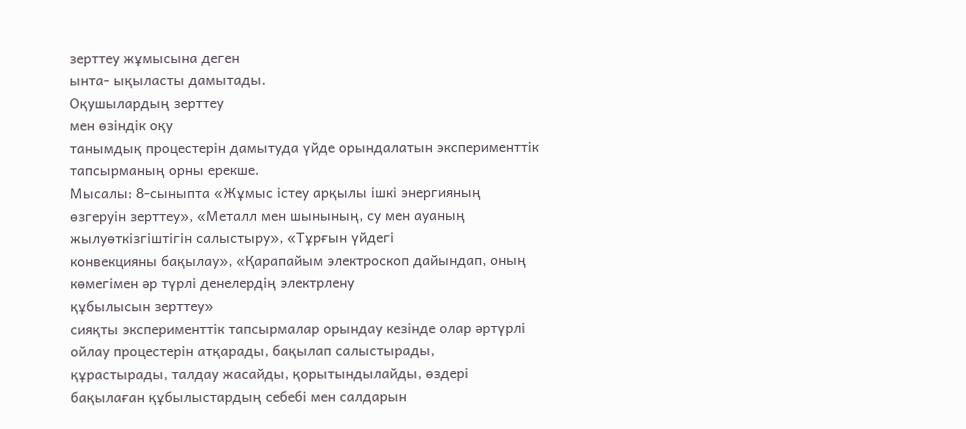зерттеу жұмысына деген
ынта- ықыласты дамытады.
Оқушылардың зерттеу
мен өзіндік оқу
танымдық процестерін дамытуда үйде орындалатын эксперименттік
тапсырманың орны ерекше.
Мысалы: 8-сыныпта «Жұмыс істеу арқылы ішкі энергияның
өзгеруін зерттеу», «Металл мен шынының, су мен ауаның
жылуөткізгіштігін салыстыру», «Тұрғын үйдегі
конвекцияны бақылау», «Қарапайым электроскоп дайындап, оның
көмегімен әр түрлі денелердің электрлену
құбылысын зерттеу»
сияқты эксперименттік тапсырмалар орындау кезінде олар әртүрлі
ойлау процестерін атқарады, бақылап салыстырады,
құрастырады, талдау жасайды, қорытындылайды, өздері
бақылаған құбылыстардың себебі мен салдарын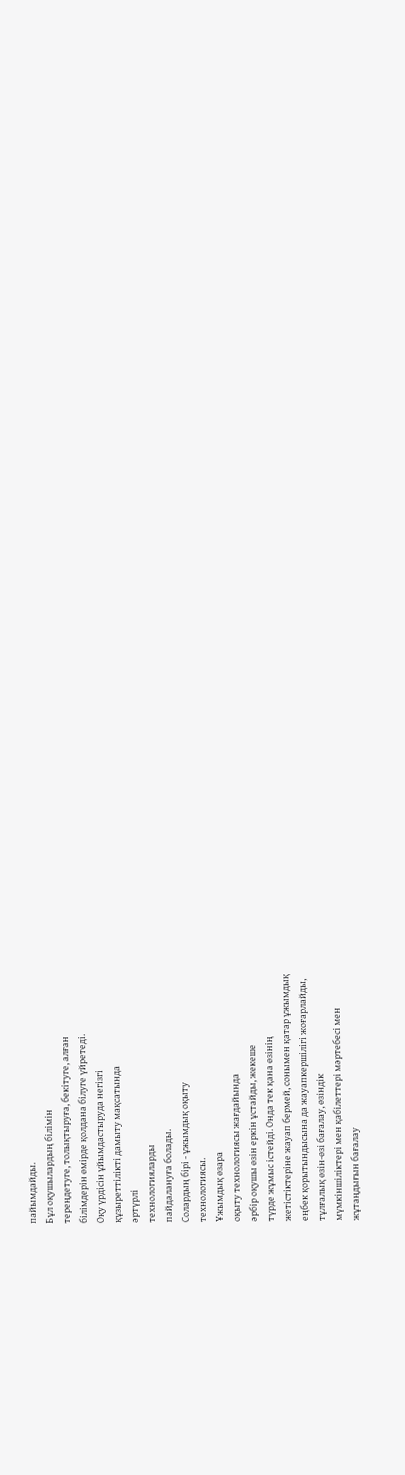пайымдайды.
Бұл оқушылардың білімін
тереңдетуге, толықтыруға, бекітуге, алған
білімдерін өмірде қолдана білуге үйретеді.
Оқу үрдісін ұйымдастыруда негізгі
құзыреттілікті дамыту мақсатында
әртүрлі
технологияларды
пайдалануға болады.
Солардың бірі - ұжымдық оқыту
технологиясы.
Ұжымдық өзара
оқыту технологиясы жағдайында
әрбір оқушы өзін еркін ұстайды, жекеше
түрде жұмыс істейді. Онда тек қана өзінің
жетістіктеріне жауап бермей, сонымен қатар ұжымдық
еңбек қорытындысына да жауапкершілігі жоғарлайды,
тұлғалық өзін-өзі бағалау, өзіндік
мүмкіншіліктері мен қабілеттері мәртебесі мен
жұтаңдығын бағалау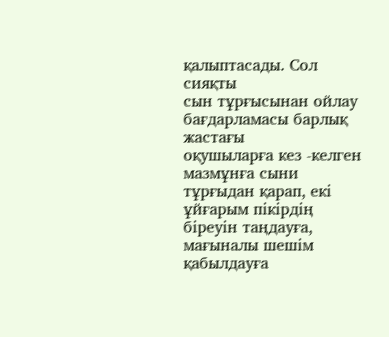қалыптасады. Сол сияқты
сын тұрғысынан ойлау бағдарламасы барлық жастағы
оқушыларға кез -келген
мазмұнға сыни
тұрғыдан қарап, екі ұйғарым пікірдің біреуін таңдауға, мағыналы шешім
қабылдауға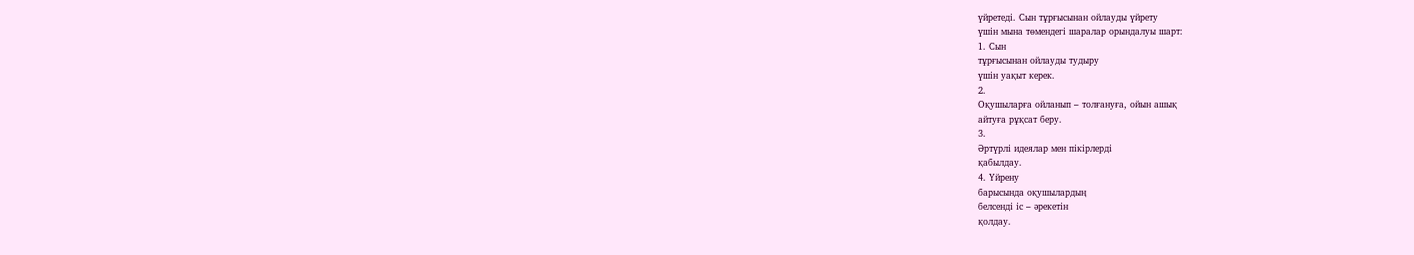үйретеді. Сын тұрғысынан ойлауды үйрету
үшін мына төмендегі шаралар орындалуы шарт:
1. Сын
тұрғысынан ойлауды тудыру
үшін уақыт керек.
2.
Оқушыларға ойланып – толғануға, ойын ашық
айтуға рұқсат беру.
3.
Әртүрлі идеялар мен пікірлерді
қабылдау.
4. Үйрену
барысында оқушылардың
белсенді іс – әрекетін
қолдау.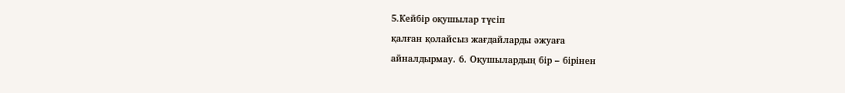5.Кейбір оқушылар түсіп
қалған қолайсыз жағдайларды әжуаға
айналдырмау. 6. Оқушылардың бір – бірінен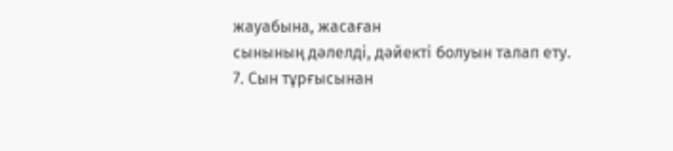жауабына, жасаған
сынының дәлелді, дәйекті болуын талап ету.
7. Сын тұрғысынан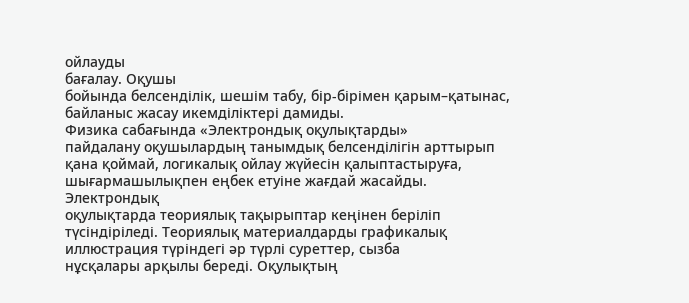ойлауды
бағалау. Оқушы
бойында белсенділік, шешім табу, бір-бірімен қарым–қатынас,
байланыс жасау икемділіктері дамиды.
Физика сабағында «Электрондық оқулықтарды»
пайдалану оқушылардың танымдық белсенділігін арттырып
қана қоймай, логикалық ойлау жүйесін қалыптастыруға,
шығармашылықпен еңбек етуіне жағдай жасайды.
Электрондық
оқулықтарда теориялық тақырыптар кеңінен беріліп
түсіндіріледі. Теориялық материалдарды графикалық
иллюстрация түріндегі әр түрлі суреттер, сызба
нұсқалары арқылы береді. Оқулықтың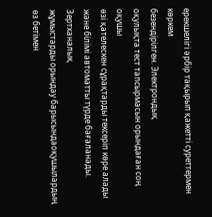ерекшелігі әрбір тақырып қажетті суреттермен көркем
безендірілген. Электрондық
оқулықта тест тапсырмасын орындаған соң оқушы
өзі қателескен сұрақтарды тексеріп көре алады
және білімі автоматты түрде бағаланады. Зертханалық
жұмыстарды орындау барысындаоқушылардың өз бетімен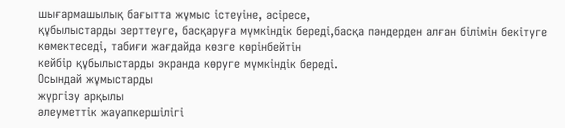шығармашылық бағытта жұмыс істеуіне, әсіресе,
құбылыстарды зерттеуге, басқаруға мүмкіндік береді,басқа пәндерден алған білімін бекітуге
көмектеседі, табиғи жағдайда көзге көрінбейтін
кейбір құбылыстарды экранда көруге мүмкіндік береді.
Осындай жұмыстарды
жүргізу арқылы
әлеуметтік жауапкершілігі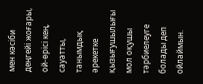мен кәсіби деңгейі жоғары, ой-өрісі кең, сауатты, танымдық әрекетке
қызығушылығы мол оқушы
тәрбиелеуге болады деп
ойлаймын.